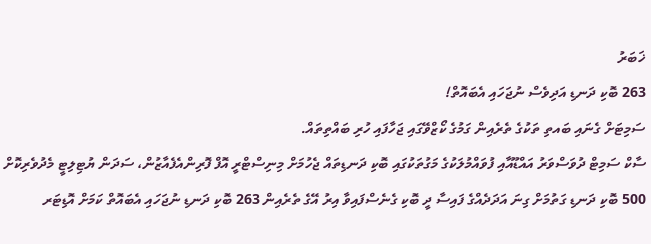ޚަބަރު
263 ބޮކި ދަނޑި އަދިވެސް ނުޖަހައި އެބައޮތް!
ސަމިޓަށް ގެނައި ބައތި ތަކުގެ ތެރެއިން ގަމުގެ ކޯޒްވޭގައި ޖަހާފައި ހުރި ބައްތިތައް.
ސާކް ސަމިޓް ދުވަސްވަރު އައްޑޫއާއި ފުވައްމުލަކުގެ މަގުތަކުގައި ބޮކި ދަނޑިތައް ޖެހުމަށް މިނިސްޓްރީ އޮފް ފޮރިންއެފެއާޒުން، ސަދަން ޔުޓިލިޓީ މެދުވެރިކޮށް 500 ބޮކި ދަނޑި ގަތުމަށް ގިނަ އަދަދެއްގެ ފައިސާ ދީ ބޮކި ގެނެސްފައިވާ އިރު އޭގެ ތެރެއިން 263 ބޮކި ދަނޑި ނުޖަހައި އެބައޮތް ކަމަށް އޮޑިޓަރ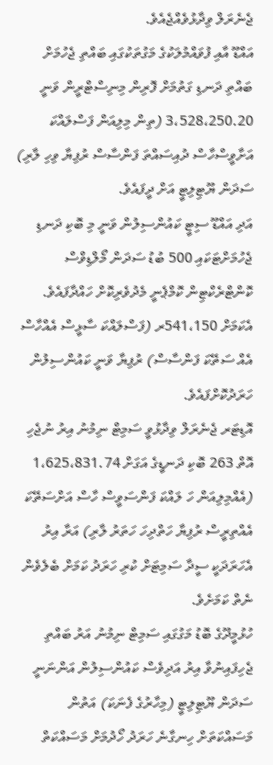ޖެނެރަލް ވިދާޅުވެއްޖެއެވެ.
އައްޑޫ އާއި ފުވައްމުލަކުގެ މަގުތަކުގައި ބައްތި ޖެހުމަށް ބައްތި ދަނޑި ގަތުމަށް ފޮރިން މިނިސްޓްރީން ވަނީ 3،528،250.20 (ތިން މިލިއަން ފަސްލައްކަ އަށާވީސްހާސް ދުއިސައްތަ ފަންސާސް ރުފިޔާ ވިހި ލާރި) ސަދަން ޔޫޓިލިޓީ އަށް ދީފައެވެ.
އަދި އައްޑޫ ސިޓީ ކައުންސިލުން ވަނީ މި ބޮކި ދަނޑި ޖެހުމަށްޓަކައި 500 ބުޑު ސަދަން މޯލްޑިވްސް ކޮންޓްރެކްޓިން ކޮމްޕެނީ މެދުވެރިކޮށް ހައްދާފައެވެ. އެކަމަށް 541،150ރ (ފަސްލައްކަ ސާޅީސް އެއްހާސް އެއް ސަތޭކަ ފަންސާސް) ރުފިޔާ ވަނީ ކައުންސިލުން ހަރަދުކޮށްފައެވެ.
އޮޑިޓަރ ޖެނެރަލް ވިދާޅުވީ ސަމިޓް ނިމުނު އިރު ނުޖެހި އޮތް 263 ބޮކި ދަނޑީގެ އަގަށް 1،625،831.74 (އެއްމިލިއަން ހަ ލައްކަ ފަންސަވީސް ހާސް އަށްސަތޭކަ އެއްތިރީސް ރުފިޔާ ހަތްދިހަ ހަތަރު ލާރި) އަރާ އިރު އެހަރަދަކީ ސީދާ ސަމިޓަށް ކުރި ހަރަދު ކަމަށް ބެލެވެން ނެތް ކަމަށެވެ.
ހުޅުމީދޫގެ ބޮޑު މަގުގައި ސަމިޓް ނިމުނު އަރު ބައްތި ޖެހިފައިނުވާ އިރު އަދިވެސް ކައުންސިލުން އަންނަނީ ސަދަން ޔޫޓިލިޓީ (މިހާރުގެ ފެނަކަ) އަތުން މަސައްކަތަށް ހިނގާނެ ހަރަދު ހޯދުމަށް މަސައްކަތް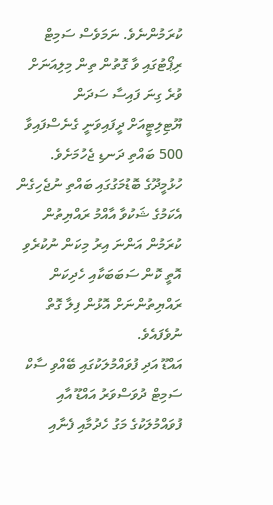ކުރަމުންނެވެ. ނަމަވެސް ސަމިޓް ރިޕޯޓުގައި ވާ ގޮތުން ތިން މިލިއަނަށް ވުރެ ގިނަ ފައިސާ ސަދަން ޔޫޓިލިޓީއަށް ދީފައިވަނީ ގެނެސްފައިވާ 500 ބައްތި ދަނޑި ޖެހުމަށެވެ.
ހުޅުމީދޫގެ ބޮޑުމަގުގައި ބައްތި ނުޖެހިގެން އެކަމުގެ ޝަކުވާ އާއްމު ރައްޔިތުން ކުރަމުން އަންނަ އިރު މިކަން ނުކުރެވި އޮތީ ކޮން ސަބަބަކާއި ހެދިކަން ރައްޔިތުންނަށް އޮޅުން ފިލާ ގޮތް ނުވެފައެވެ.
އައްޑޫ އަދި ފުވައްމުލަކުގައި ބޭއްވި ސާކް ސަމިޓް ދުވަސްވަރު އައްޑޫ އާއި ފުވައްމުލަކުގެ މަގު ހެދުމާއި ފެނާއި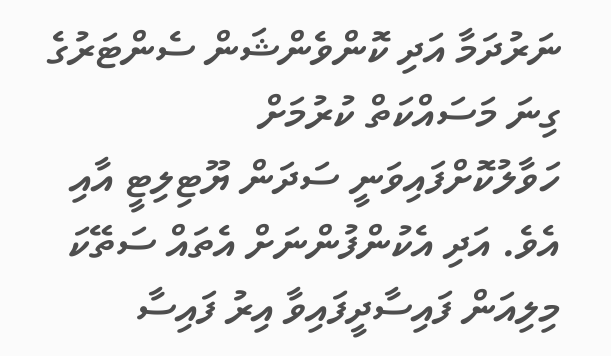ނަރުދަމާ އަދި ކޮންވެންޝަން ސެންޓަރުގެ ގިނަ މަސައްކަތް ކުރުމަށް ހަވާލުކޮށްފައިވަނީ ސަދަން ޔޫޓިލިޓީ އާއި އެވެ. އަދި އެކުންފުންނަށް އެތައް ސަތޭކަ މިލިއަން ފައިސާދީފައިވާ އިރު ފައިސާ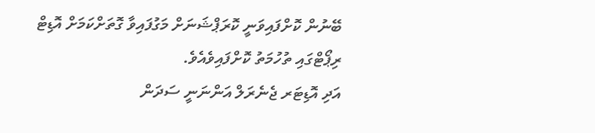ބޭނުން ކޮށްފައިވަނީ ކޮރަޕްޝަނަށް މަގުފައިވާ ގޮތަށްކަމަށް އޮޑިޓް ރިޕޯޓްގައި ތުހުމަތު ކޮށްފައިވެއެވެ.
އަދި އޮޑިޓަރ ޖެނެރަލް އަންނަނީ ސަދަން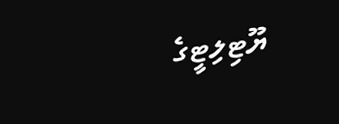ޔޫޓިލިޓީގެ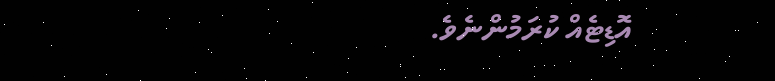އޮޑިޓެއް ކުރަމުންނެވެ.